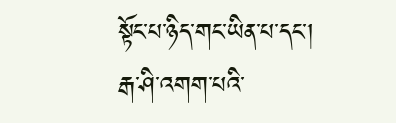སྟོང་པ་ཉིད་གང་ཡིན་པ་དང་། རྒ་ཤི་འགག་པའི་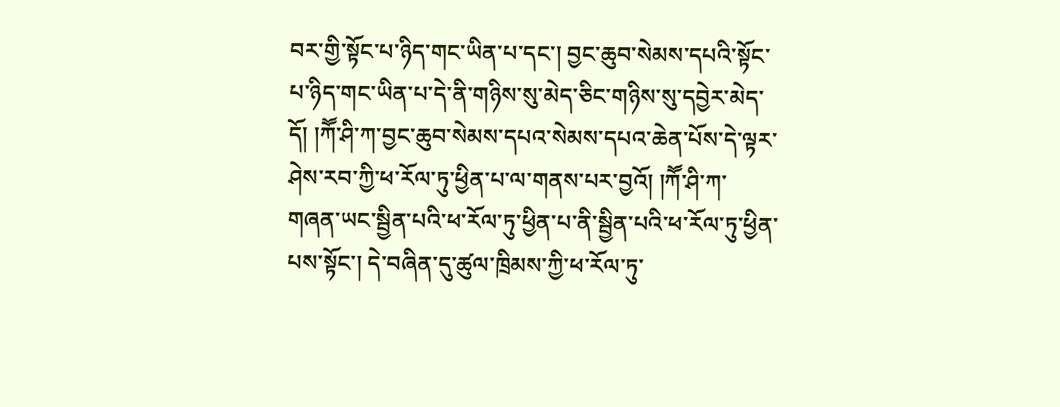བར་གྱི་སྟོང་པ་ཉིད་གང་ཡིན་པ་དང་། བྱང་ཆུབ་སེམས་དཔའི་སྟོང་པ་ཉིད་གང་ཡིན་པ་དེ་ནི་གཉིས་སུ་མེད་ཅིང་གཉིས་སུ་དབྱེར་མེད་དོ། །ཀཽ་ཤི་ཀ་བྱང་ཆུབ་སེམས་དཔའ་སེམས་དཔའ་ཆེན་པོས་དེ་ལྟར་ཤེས་རབ་ཀྱི་ཕ་རོལ་ཏུ་ཕྱིན་པ་ལ་གནས་པར་བྱའོ། །ཀཽ་ཤི་ཀ་གཞན་ཡང་སྦྱིན་པའི་ཕ་རོལ་ཏུ་ཕྱིན་པ་ནི་སྦྱིན་པའི་ཕ་རོལ་ཏུ་ཕྱིན་པས་སྟོང་། དེ་བཞིན་དུ་ཚུལ་ཁྲིམས་ཀྱི་ཕ་རོལ་ཏུ་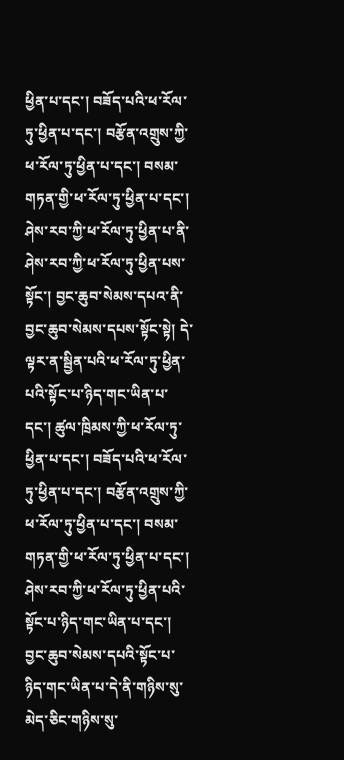ཕྱིན་པ་དང་། བཟོད་པའི་ཕ་རོལ་ཏུ་ཕྱིན་པ་དང་། བརྩོན་འགྲུས་ཀྱི་ཕ་རོལ་ཏུ་ཕྱིན་པ་དང་། བསམ་གཏན་གྱི་ཕ་རོལ་ཏུ་ཕྱིན་པ་དང་། ཤེས་རབ་ཀྱི་ཕ་རོལ་ཏུ་ཕྱིན་པ་ནི་ཤེས་རབ་ཀྱི་ཕ་རོལ་ཏུ་ཕྱིན་པས་སྟོང་། བྱང་ཆུབ་སེམས་དཔའ་ནི་བྱང་ཆུབ་སེམས་དཔས་སྟོང་སྟེ། དེ་ལྟར་ན་སྦྱིན་པའི་ཕ་རོལ་ཏུ་ཕྱིན་པའི་སྟོང་པ་ཉིད་གང་ཡིན་པ་དང་། ཚུལ་ཁྲིམས་ཀྱི་ཕ་རོལ་ཏུ་ཕྱིན་པ་དང་། བཟོད་པའི་ཕ་རོལ་ཏུ་ཕྱིན་པ་དང་། བརྩོན་འགྲུས་ཀྱི་ཕ་རོལ་ཏུ་ཕྱིན་པ་དང་། བསམ་གཏན་གྱི་ཕ་རོལ་ཏུ་ཕྱིན་པ་དང་། ཤེས་རབ་ཀྱི་ཕ་རོལ་ཏུ་ཕྱིན་པའི་སྟོང་པ་ཉིད་གང་ཡིན་པ་དང་། བྱང་ཆུབ་སེམས་དཔའི་སྟོང་པ་ཉིད་གང་ཡིན་པ་དེ་ནི་གཉིས་སུ་མེད་ཅིང་གཉིས་སུ་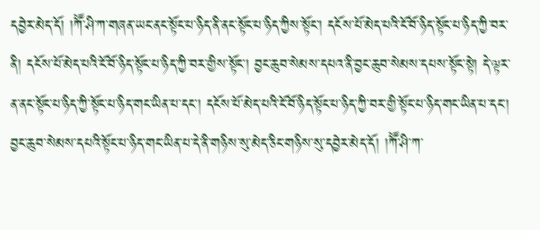དབྱེར་མེད་དོ། །ཀཽ་ཤི་ཀ་གཞན་ཡང་ནང་སྟོང་པ་ཉིད་ནི་ནང་སྟོང་པ་ཉིད་ཀྱིས་སྟོང་། དངོས་པོ་མེད་པའི་ངོ་བོ་ཉིད་སྟོང་པ་ཉིད་ཀྱི་བར་ནི། དངོས་པོ་མེད་པའི་ངོ་བོ་ཉིད་སྟོང་པ་ཉིད་ཀྱི་བར་གྱིས་སྟོང་། བྱང་ཆུབ་སེམས་དཔའ་ནི་བྱང་ཆུབ་སེམས་དཔས་སྟོང་སྟེ། དེ་ལྟར་ན་ནང་སྟོང་པ་ཉིད་ཀྱི་སྟོང་པ་ཉིད་གང་ཡིན་པ་དང་། དངོས་པོ་མེད་པའི་ངོ་བོ་ཉིད་སྟོང་པ་ཉིད་ཀྱི་བར་གྱི་སྟོང་པ་ཉིད་གང་ཡིན་པ་དང་། བྱང་ཆུབ་སེམས་དཔའི་སྟོང་པ་ཉིད་གང་ཡིན་པ་དེ་ནི་གཉིས་སུ་མེད་ཅིང་གཉིས་སུ་དབྱེར་མེད་དོ། །ཀཽ་ཤི་ཀ་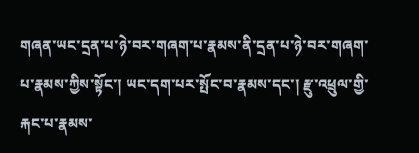གཞན་ཡང་དྲན་པ་ཉེ་བར་གཞག་པ་རྣམས་ནི་དྲན་པ་ཉེ་བར་གཞག་པ་རྣམས་ཀྱིས་སྟོང་། ཡང་དག་པར་སྤོང་བ་རྣམས་དང་། རྫུ་འཕྲུལ་གྱི་རྐང་པ་རྣམས་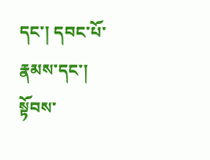དང་། དབང་པོ་རྣམས་དང་། སྟོབས་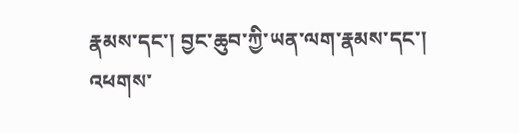རྣམས་དང་། བྱང་ཆུབ་ཀྱི་ཡན་ལག་རྣམས་དང་། འཕགས་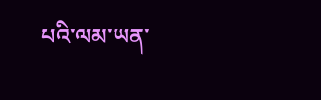པའི་ལམ་ཡན་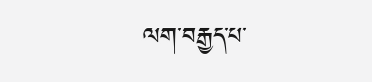ལག་བརྒྱད་པ་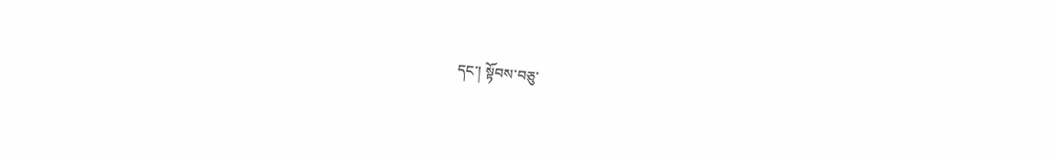དང་། སྟོབས་བཅུ་